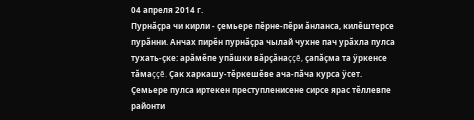04 апреля 2014 г.
Пурнăçра чи кирли - çемьере пĕрне-пĕри ăнланса, килĕштерсе пурăнни. Анчах пирĕн пурнăçра чылай чухне пач урăхла пулса тухать-çке: арăмĕпе упăшки вăрçăнаççĕ, çапăçма та ÿркенсе тăмаççĕ. Çак харкашу-тĕркешĕве ача-пăча курса ÿсет. Çемьере пулса иртекен преступленисене сирсе ярас тĕллевпе районти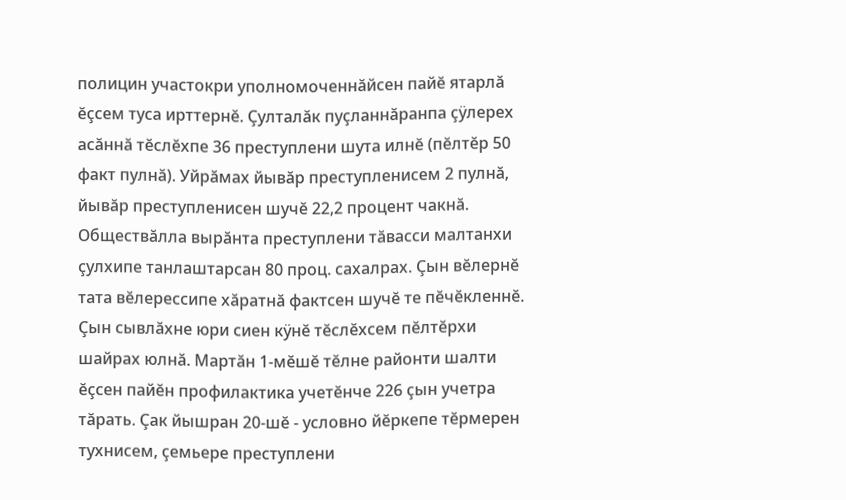полицин участокри уполномоченнăйсен пайĕ ятарлă ĕçсем туса ирттернĕ. Çулталăк пуçланнăранпа çÿлерех асăннă тĕслĕхпе 36 преступлени шута илнĕ (пĕлтĕр 50 факт пулнă). Уйрăмах йывăр преступленисем 2 пулнă, йывăр преступленисен шучĕ 22,2 процент чакнă. Обществăлла вырăнта преступлени тăвасси малтанхи çулхипе танлаштарсан 80 проц. сахалрах. Çын вĕлернĕ тата вĕлерессипе хăратнă фактсен шучĕ те пĕчĕкленнĕ. Çын сывлăхне юри сиен кÿнĕ тĕслĕхсем пĕлтĕрхи шайрах юлнă. Мартăн 1-мĕшĕ тĕлне районти шалти ĕçсен пайĕн профилактика учетĕнче 226 çын учетра тăрать. Çак йышран 20-шĕ - условно йĕркепе тĕрмерен тухнисем, çемьере преступлени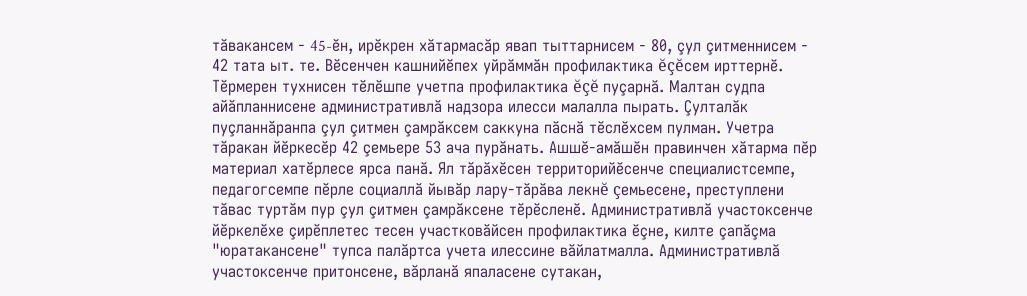тăвакансем - 45-ĕн, ирĕкрен хăтармасăр явап тыттарнисем - 80, çул çитменнисем - 42 тата ыт. те. Вĕсенчен кашнийĕпех уйрăммăн профилактика ĕçĕсем ирттернĕ. Тĕрмерен тухнисен тĕлĕшпе учетпа профилактика ĕçĕ пуçарнă. Малтан судпа айăпланнисене административлă надзора илесси малалла пырать. Çулталăк пуçланнăранпа çул çитмен çамрăксем саккуна пăснă тĕслĕхсем пулман. Учетра тăракан йĕркесĕр 42 çемьере 53 ача пурăнать. Ашшĕ-амăшĕн правинчен хăтарма пĕр материал хатĕрлесе ярса панă. Ял тăрăхĕсен территорийĕсенче специалистсемпе, педагогсемпе пĕрле социаллă йывăр лару-тăрăва лекнĕ çемьесене, преступлени тăвас туртăм пур çул çитмен çамрăксене тĕрĕсленĕ. Административлă участоксенче йĕркелĕхе çирĕплетес тесен участковăйсен профилактика ĕçне, килте çапăçма "юратакансене" тупса палăртса учета илессине вăйлатмалла. Административлă участоксенче притонсене, вăрланă япаласене сутакан,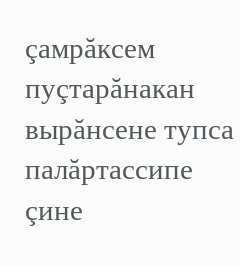çамрăксем пуçтарăнакан вырăнсене тупса палăртассипе çине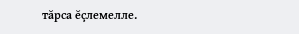тăрса ĕçлемелле.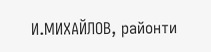И.МИХАЙЛОВ, районти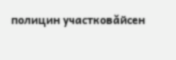полицин участковăйсен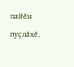пайĕн пуçлăхĕ.